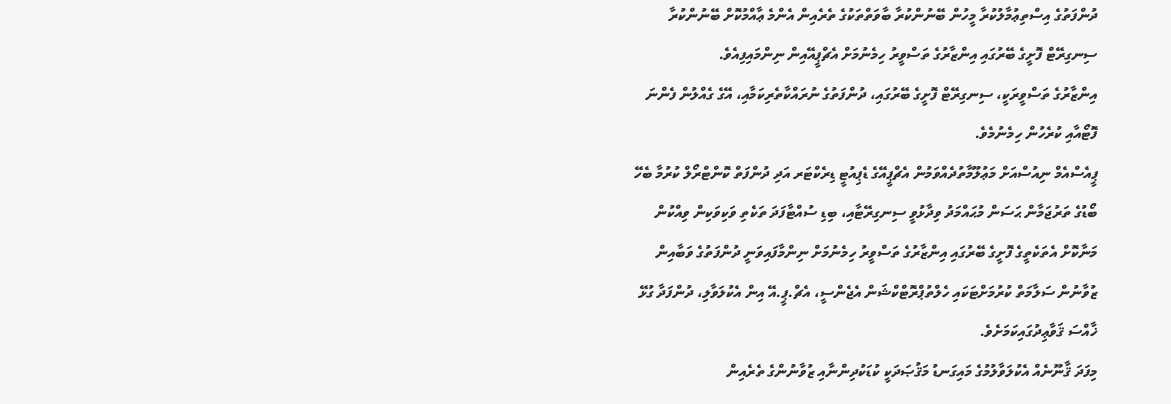ދުންފަތުގެ އިސްތިޢުމާލުކުރާ މީހުން ބޭނުންކުރާ ބާވަތްތަކުގެ ތެރެއިން އެންމެ ޢާއްމުކޮށް ބޭނުންކުރާ ސިނގިރޭޓް ފޮށީގެ ބޭރުގައި އިންޒާރުގެ ތަސްވީރު ހިމެނުމަށް އެޗްޕީއޭއިން ނިންމައިފިއެވެ.
އިންޒާރުގެ ތަސްވީރަކީ، ސިނގިރޭޓް ފޮށީގެ ބޭރުގައި، ދުންފަތުގެ ނުރައްކާތެރިކަމާއި، އޭގެ ގެއްލުން ފެންނަ ފޮޓޯއާއި ކުރެހުން ހިމެނުމެވެ.
ޕީއެސްއެމް ނިއުސްއަށް މަޢުލޫމާތުދެއްވަމުން އެޗްޕީއޭގެ ޑެޕިއުޓީ ޑިރެކްޓަރ އަދި ދުންފަތް ކޮންޓްރޯލް ކުރުމާ ބެހޭ ބޯޑުގެ ތަރުޖަމާން ޙަސަން މުޙައްމަދު ވިދާޅުވީ ސިނގިރޭޓާއި، ބިޑި ސުއްޓާފަދަ ތަކެތި ވަކިވަކިން ވިއްކުން މަނާކޮށް އެތަކެތީގެ ފޮށީގެ ބޭރުގައި އިންޒާރުގެ ތަސްވީރު ހިމެނުމަށް ނިންމާފައިވަނީ ދުންފަތުގެ ވަބާއިން ޒުވާނުން ސަލާމަތް ކުރުމަށްޓަކައި ހެލްތުޕްރޮޓްކްޝަން އެޖެންސީ، އެޗް.ޕީ.އޭ އިން އެކުލަވާލި، ދުންފަދާ ގުޅޭ ޚާއްސަ ޤަވާޢިދުގައިކަމަށެވެ.
މިފަދަ ޤާނޫނެއް އެކުލަވާލުމުގެ މައިގަނޑު މަޤުޞަދަކީ ކުޑަކުދިންނާއި ޒުވާނުންގެ ތެރެއިން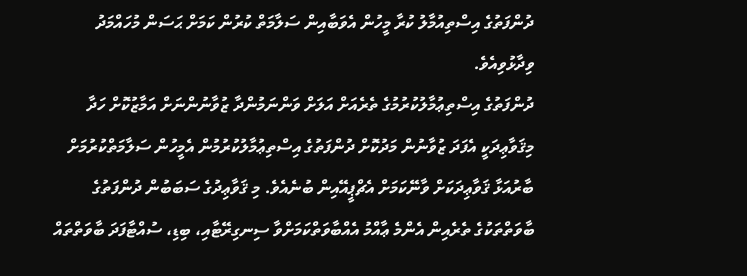ދުންފަތުގެ އިސްތިއުމާލު ކުރާ މީހުން އެވަބާއިން ސަލާމަތް ކުރުން ކަމަށް ޙަސަން މުހައްމަދު ވިދާޅުވިއެވެ.
ދުންފަތުގެ އިސްތިޢުމާލުކުރުމުގެ ތެރެއަށް އަލަށް ވަންނަމުންދާ ޒުވާނުންނަށް އަމާޒުކޮށް ހަދާ މިޤަވާޢިދަކީ އެފަދަ ޒުވާނުން މަދުކޮށް ދުންފަތުގެ އިސްތިޢުމާލުކުރުމުން އެމީހުން ސަލާމަތްކުރުމަށް ބާރުއަޅާ ޤަވާޢިދަކަށް ވާނޭކަމަށް އެޗްޕީއޭއިން ބުނެއެވެ. މި ޤަވާޢިދުގެ ސަބަބުން ދުންފަތުގެ ބާވަތްތަކުގެ ތެރެއިން އެންމެ ޢާއްމު އެއްބާވަތްކަމަށްވާ ސިނގިރޭޓާއި، ބިޑި، ސުއްޓާފަދަ ބާވަތްތައް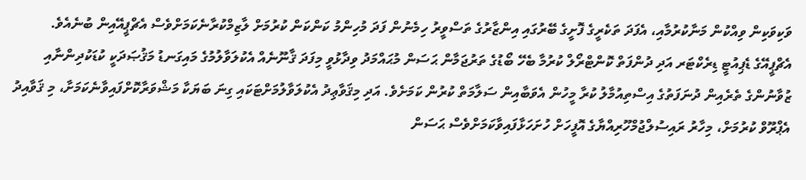ވަކިވަކިން ވިއްކުން މަނާކުރުމާއި، އެފަދަ ތަކެރީގެ ފޮށީގެ ބޭރުގައި އިންޒާރުގެ ތަސްވީރު ހިމެނުން ފަދަ މުހިންމު ކަންކަން ކުރުމަށް ލާޒިމްކުރާނެކަމަށްވެސް އެޗްޕީއޭއިން ބުނެއެވެ.
އެޗްޕީއޭގެ ޑެޕިއުޓީ ޑިރެކްޓަރ އަދި ދުންފަތް ކޮންޓްރޯލް ކުރުމާ ބެހޭ ބޯޑުގެ ތަރުޖަމާން ޙަސަން މުޙައްމަދު ވިދާޅުވީ މިފަދަ ޤާނޫނެއް އެކުލަވާލުމުގެ މައިގަނޑު މަޤުޞަދަކީ ކުޑަކުދިންނާއި ޒުވާނުންގެ ތެރެއިން ދުނަފަތުގެ އިސްތިއުމާލު ކުރާ މީހުން އެވަބާއިން ސަލާމަތް ކުރުން ކަމަށެވެ. އަދި މިޤަވާޢިދު އެކުލަވާލުމަށްޓަކައި ގިނަ ބަޔަކާ މަޝްވަރާކޮށްފައިވާނެކަމަށާ، މި ޤަވާއިދު އެޕްރޫވް ކުރުމަށް، މިހާރު ރައިސުލްޖުމްހޫރިއްޔާގެ އޮފީހަށް ހުށަހަޅާފައިވާކަމަށްވެސް ޙަސަން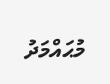މުޙައްމަދު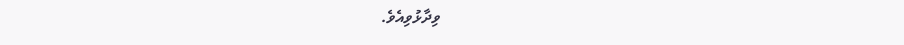ވިދާޅުވިއެވެ.